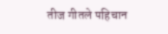तीज गीतले पहिचान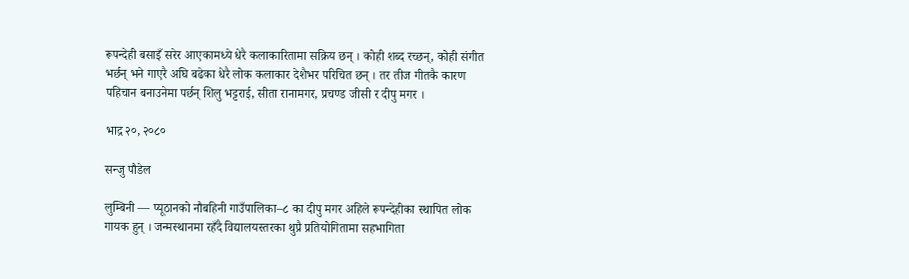रूपन्देही बसाइँ सरेर आएकामध्ये धेरै कलाकारितामा सक्रिय छन् । कोही शब्द रच्छन्, कोही संगीत भर्छन् भने गाएरै अघि बढेका धेरै लोक कलाकार देशैभर परिचित छन् । तर तीज गीतकै कारण पहिचान बनाउनेमा पर्छन् शिलु भट्टराई, सीता रानामगर, प्रचण्ड जीसी र दीपु मगर ।

भाद्र २०, २०८०

सन्जु पौडेल

लुम्बिनी — प्यूठानको नौबहिनी गाउँपालिका–८ का दीपु मगर अहिले रूपन्देहीका स्थापित लोक गायक हुन् । जन्मस्थानमा रहँदै विद्यालयस्तरका थुप्रै प्रतियोगितामा सहभागिता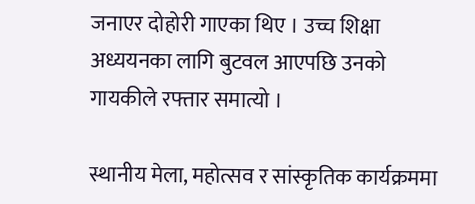जनाएर दोहोरी गाएका थिए । उच्च शिक्षा अध्ययनका लागि बुटवल आएपछि उनको गायकीले रफ्तार समात्यो ।

स्थानीय मेला, महोत्सव र सांस्कृतिक कार्यक्रममा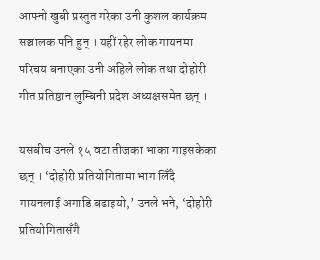आफ्नो खुबी प्रस्तुत गरेका उनी कुशल कार्यक्रम सञ्चालक पनि हुन् । यहीं रहेर लोक गायनमा परिचय बनाएका उनी अहिले लोक तथा दोहोरी गीत प्रतिष्ठान लुम्बिनी प्रदेश अध्यक्षसमेत छन् ।

यसबीच उनले १५ वटा तीजका भाका गाइसकेका छन् । ‘दोहोरी प्रतियोगितामा भाग लिँदै गायनलाई अगाडि बढाइयो,’ उनले भने, ‘दोहोरी प्रतियोगितासँगै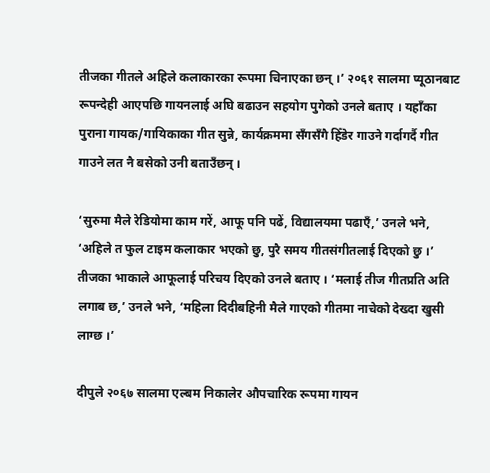तीजका गीतले अहिले कलाकारका रूपमा चिनाएका छन् ।’ २०६१ सालमा प्यूठानबाट रूपन्देही आएपछि गायनलाई अघि बढाउन सहयोग पुगेको उनले बताए । यहाँका पुराना गायक/गायिकाका गीत सुन्ने, कार्यक्रममा सँगसँगै हिँडेर गाउने गर्दागर्दै गीत गाउने लत नै बसेको उनी बताउँछन् ।

‘सुरुमा मैले रेडियोमा काम गरें, आफू पनि पढें, विद्यालयमा पढाएँ,’ उनले भने, ‘अहिले त फुल टाइम कलाकार भएको छु, पुरै समय गीतसंगीतलाई दिएको छु ।’ तीजका भाकाले आफूलाई परिचय दिएको उनले बताए । ‘मलाई तीज गीतप्रति अति लगाब छ,’ उनले भने, ‘महिला दिदीबहिनी मैले गाएको गीतमा नाचेको देख्दा खुसी लाग्छ ।’

दीपुले २०६७ सालमा एल्बम निकालेर औपचारिक रूपमा गायन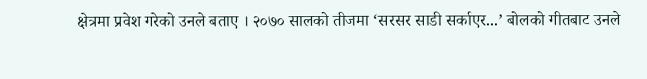क्षेत्रमा प्रवेश गरेको उनले बताए । २०७० सालको तीजमा ‘सरसर साडी सर्काएर...’ बोलको गीतबाट उनले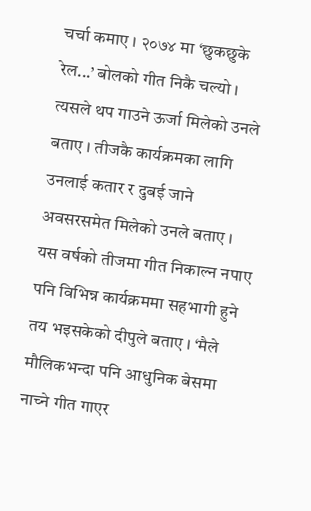चर्चा कमाए । २०७४ मा ‘छुकछुके रेल...’ बोलको गीत निकै चल्यो । त्यसले थप गाउने ऊर्जा मिलेको उनले बताए । तीजकै कार्यक्रमका लागि उनलाई कतार र दुबई जाने अवसरसमेत मिलेको उनले बताए । यस वर्षको तीजमा गीत निकाल्न नपाए पनि विभिन्न कार्यक्रममा सहभागी हुने तय भइसकेको दीपुले बताए । ‘मैले मौलिकभन्दा पनि आधुनिक बेसमा नाच्ने गीत गाएर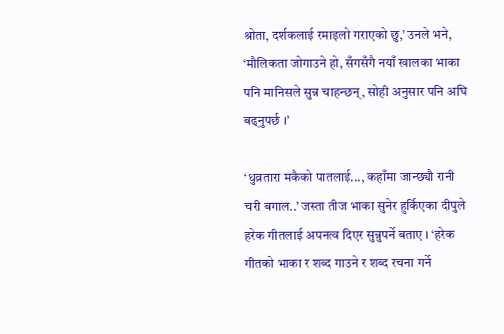श्रोता, दर्शकलाई रमाइलो गराएको छु,’ उनले भने, ‘मौलिकता जोगाउने हो, सँगसँगै नयाँ खालका भाका पनि मानिसले सुन्न चाहन्छन्, सोही अनुसार पनि अघि बढ्नुपर्छ ।’

‘धुव्रतारा मकैको पातलाई..., कहाँमा जान्छ्यौ रानी चरी बगाल..’ जस्ता तीज भाका सुनेर हुर्किएका दीपुले हरेक गीतलाई अपनत्व दिएर सुन्नुपर्ने बताए । ‘हरेक गीतको भाका र शब्द गाउने र शब्द रचना गर्ने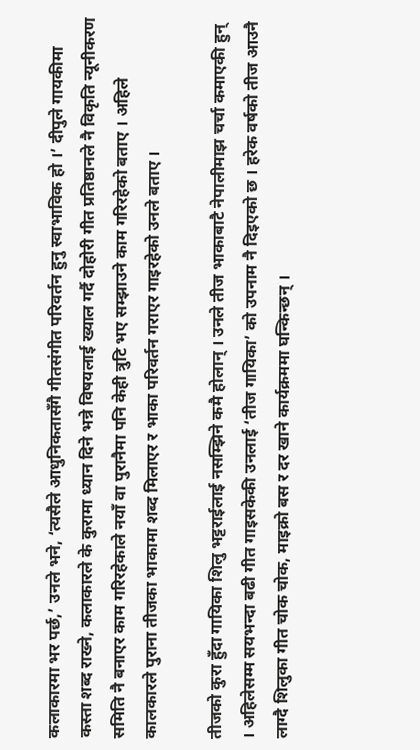कलाकारमा भर पर्छ,’ उनले भने, ‘त्यसैले आधुनिकतासँगै गीतसंगीत परिवर्तन हुनु स्वाभाविक हो ।’ दीपुले गायकीमा कस्ता शब्द राख्ने, कलाकारले के कुरामा ध्यान दिने भन्ने विषयलाई ख्याल गर्दै दोहोरी गीत प्रतिष्ठानले नै विकृति न्यूनीकरण समिति नै बनाएर काम गरिरहेकाले नयाँ वा पुरानैमा पनि केही त्रुटि भए सम्झाउने काम गरिरहेको बताए । अहिले कालकारले पुराना तीजका भाकामा शब्द मिलाएर र भाका परिवर्तन गराएर गाइरहेको उनले बताए ।

तीजको कुरा हुँदा गायिका शिलु भट्टराईलाई नसम्झिने कमै होलान् । उनले तीज भाकाबाटै नेपालीमाझ चर्चा कमाएकी हुन् । अहिलेसम्म सयभन्दा बढी गीत गाइसकेकी उनलाई ‘तीज गायिका’ को उपनाम नै दिइएको छ । हरेक वर्षको तीज आउनै लाग्दै शिलुका गीत चोक चोक, माइक्रो बस र दर खाने कार्यक्रममा घन्किन्छन् ।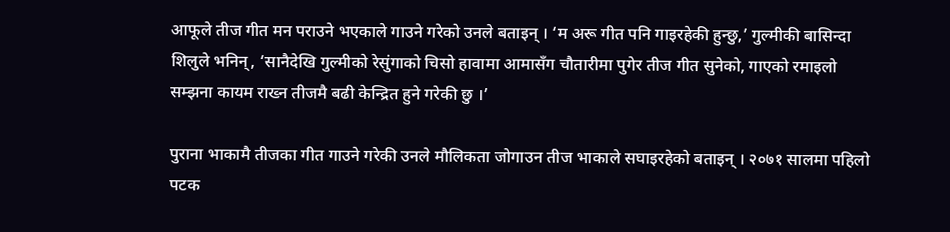आफूले तीज गीत मन पराउने भएकाले गाउने गरेको उनले बताइन् । ‘म अरू गीत पनि गाइरहेकी हुन्छु,’ गुल्मीकी बासिन्दा शिलुले भनिन्, ‘सानैदेखि गुल्मीको रेसुंगाको चिसो हावामा आमासँग चौतारीमा पुगेर तीज गीत सुनेको, गाएको रमाइलो सम्झना कायम राख्न तीजमै बढी केन्द्रित हुने गरेकी छु ।’

पुराना भाकामै तीजका गीत गाउने गरेकी उनले मौलिकता जोगाउन तीज भाकाले सघाइरहेको बताइन् । २०७१ सालमा पहिलो पटक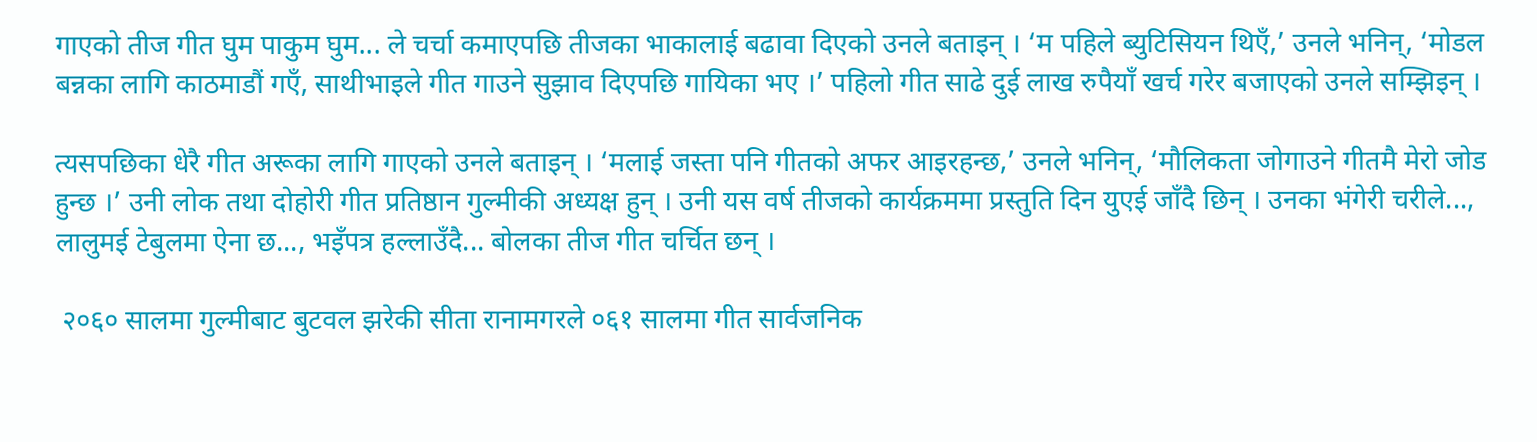गाएको तीज गीत घुम पाकुम घुम... ले चर्चा कमाएपछि तीजका भाकालाई बढावा दिएको उनले बताइन् । ‘म पहिले ब्युटिसियन थिएँ,’ उनले भनिन्, ‘मोडल बन्नका लागि काठमाडौं गएँ, साथीभाइले गीत गाउने सुझाव दिएपछि गायिका भए ।’ पहिलो गीत साढे दुई लाख रुपैयाँ खर्च गरेर बजाएको उनले सम्झिइन् ।

त्यसपछिका धेरै गीत अरूका लागि गाएको उनले बताइन् । ‘मलाई जस्ता पनि गीतको अफर आइरहन्छ,’ उनले भनिन्, ‘मौलिकता जोगाउने गीतमै मेरो जोड हुन्छ ।’ उनी लोक तथा दोहोरी गीत प्रतिष्ठान गुल्मीकी अध्यक्ष हुन् । उनी यस वर्ष तीजको कार्यक्रममा प्रस्तुति दिन युएई जाँदै छिन् । उनका भंगेरी चरीले..., लालुमई टेबुलमा ऐना छ..., भइँपत्र हल्लाउँदै... बोलका तीज गीत चर्चित छन् ।

 २०६० सालमा गुल्मीबाट बुटवल झरेकी सीता रानामगरले ०६१ सालमा गीत सार्वजनिक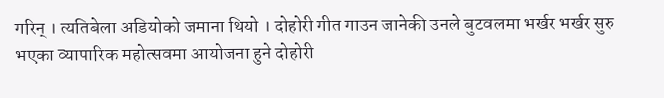गरिन् । त्यतिबेला अडियोको जमाना थियो । दोहोरी गीत गाउन जानेकी उनले बुटवलमा भर्खर भर्खर सुरु भएका व्यापारिक महोत्सवमा आयोजना हुने दोहोरी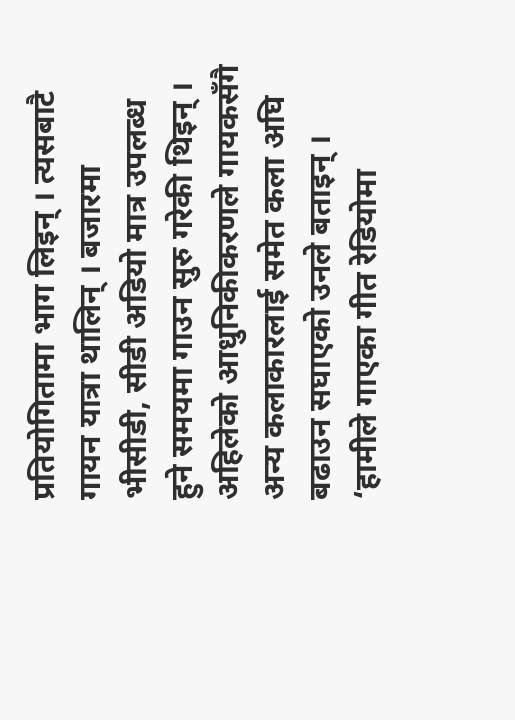प्रतियोगितामा भाग लिइन् । त्यसबाटै गायन यात्रा थालिन् । बजारमा भीसीडी, सीडी अडियो मात्र उपलब्ध हुने समयमा गाउन सुरु गरेकी थिइन् । अहिलेको आधुनिकीकरणले गायकसँगै अन्य कलाकारलाई समेत कला अघि बढाउन सघाएको उनले बताइन् । ‘हामीले गाएका गीत रेडियोमा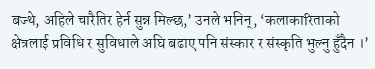बज्थे, अहिले चारैतिर हेर्न सुन्न मिल्छ,’ उनले भनिन्, ‘कलाकारिताको क्षेत्रलाई प्रविधि र सुविधाले अघि बढाए पनि संस्कार र संस्कृति भुल्नु हुँदैन ।’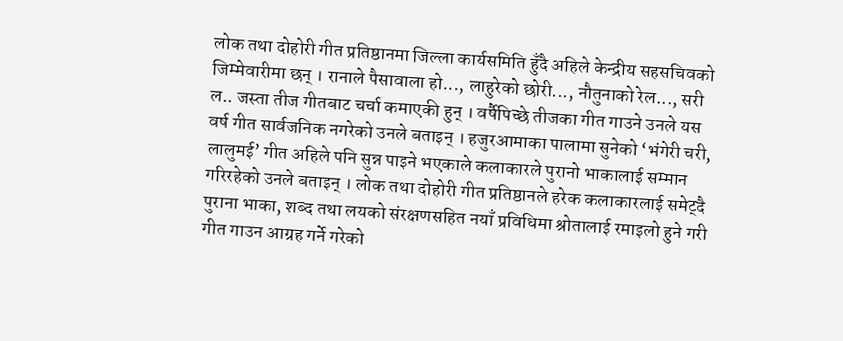लोक तथा दोहोरी गीत प्रतिष्ठानमा जिल्ला कार्यसमिति हुँदै अहिले केन्द्रीय सहसचिवको जिम्मेवारीमा छन् । रानाले पैसावाला हो..., लाहुरेको छोरी..., नौतुनाको रेल..., सरी ल.. जस्ता तीज गीतबाट चर्चा कमाएकी हुन् । वर्षैपिच्छे तीजका गीत गाउने उनले यस वर्ष गीत सार्वजनिक नगरेको उनले बताइन् । हजुरआमाका पालामा सुनेको ‘भंगेरी चरी, लालुमई’ गीत अहिले पनि सुन्न पाइने भएकाले कलाकारले पुरानो भाकालाई सम्मान गरिरहेको उनले बताइन् । लोक तथा दोहोरी गीत प्रतिष्ठानले हरेक कलाकारलाई समेट्दै पुराना भाका, शब्द तथा लयको संरक्षणसहित नयाँ प्रविधिमा श्रोतालाई रमाइलो हुने गरी गीत गाउन आग्रह गर्ने गरेको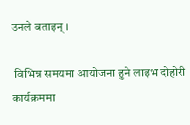उनले बताइन् ।

 विभिन्न समयमा आयोजना हुने लाइभ दोहोरी कार्यक्रममा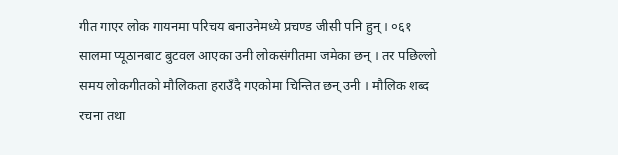गीत गाएर लोक गायनमा परिचय बनाउनेमध्ये प्रचण्ड जीसी पनि हुन् । ०६१ सालमा प्यूठानबाट बुटवल आएका उनी लोकसंगीतमा जमेका छन् । तर पछिल्लो समय लोकगीतको मौलिकता हराउँदै गएकोमा चिन्तित छन् उनी । मौलिक शब्द रचना तथा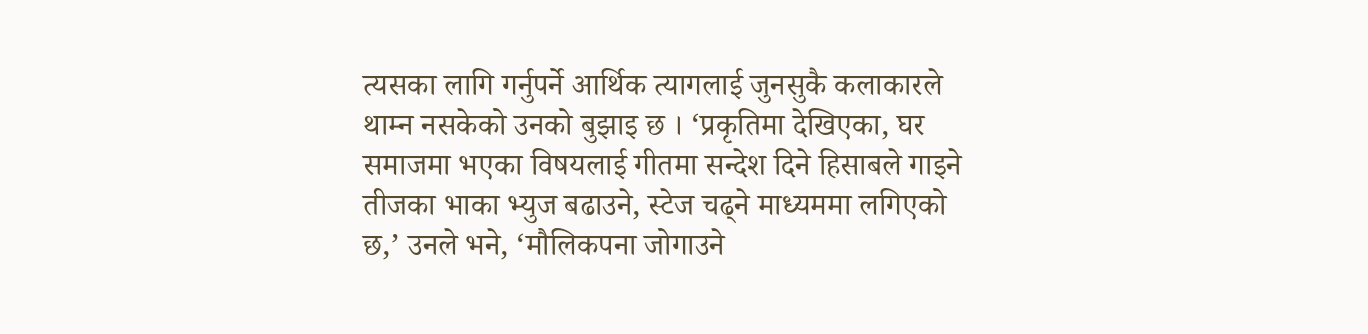त्यसका लागि गर्नुपर्ने आर्थिक त्यागलाई जुनसुकै कलाकारले थाम्न नसकेको उनको बुझाइ छ । ‘प्रकृतिमा देखिएका, घर समाजमा भएका विषयलाई गीतमा सन्देश दिने हिसाबले गाइने तीजका भाका भ्युज बढाउने, स्टेज चढ्ने माध्यममा लगिएको छ,’ उनले भने, ‘मौलिकपना जोगाउने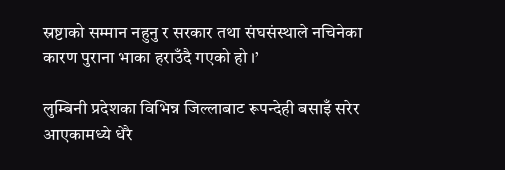स्रष्टाको सम्मान नहुनु र सरकार तथा संघसंस्थाले नचिनेका कारण पुराना भाका हराउँदै गएको हो ।’

लुम्बिनी प्रदेशका विभिन्न जिल्लाबाट रूपन्देही बसाइँ सरेर आएकामध्ये धेरै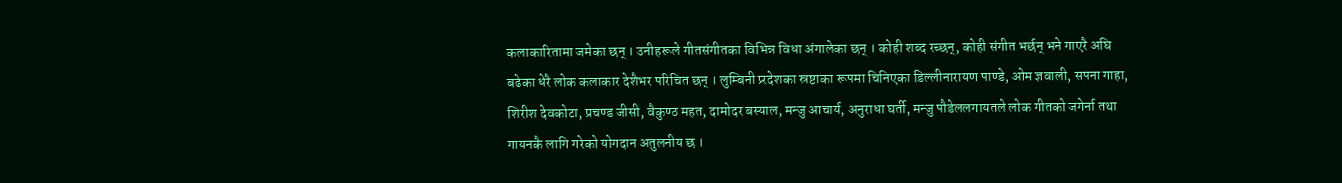कलाकारितामा जमेका छन् । उनीहरूले गीतसंगीतका विभिन्न विधा अंगालेका छन् । कोही शब्द रच्छन्, कोही संगीत भर्छन् भने गाएरै अघि बढेका धेरै लोक कलाकार देशैभर परिचित छन् । लुम्बिनी प्र्रदेशका स्रष्टाका रूपमा चिनिएका डिल्लीनारायण पाण्डे, ओम ज्ञवाली, सपना गाहा, शिरीश देवकोटा, प्रचण्ड जीसी, वैकुण्ठ महत, दामोदर बस्याल, मन्जु आचार्य, अनुराधा घर्ती, मन्जु पौडेललगायतले लोक गीतको जगेर्ना तथा गायनकै लागि गरेको योगदान अतुलनीय छ ।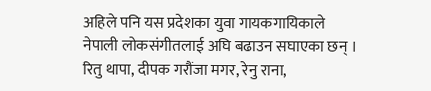अहिले पनि यस प्रदेशका युवा गायकगायिकाले नेपाली लोकसंगीतलाई अघि बढाउन सघाएका छन् । रितु थापा, दीपक गरौंजा मगर, रेनु राना,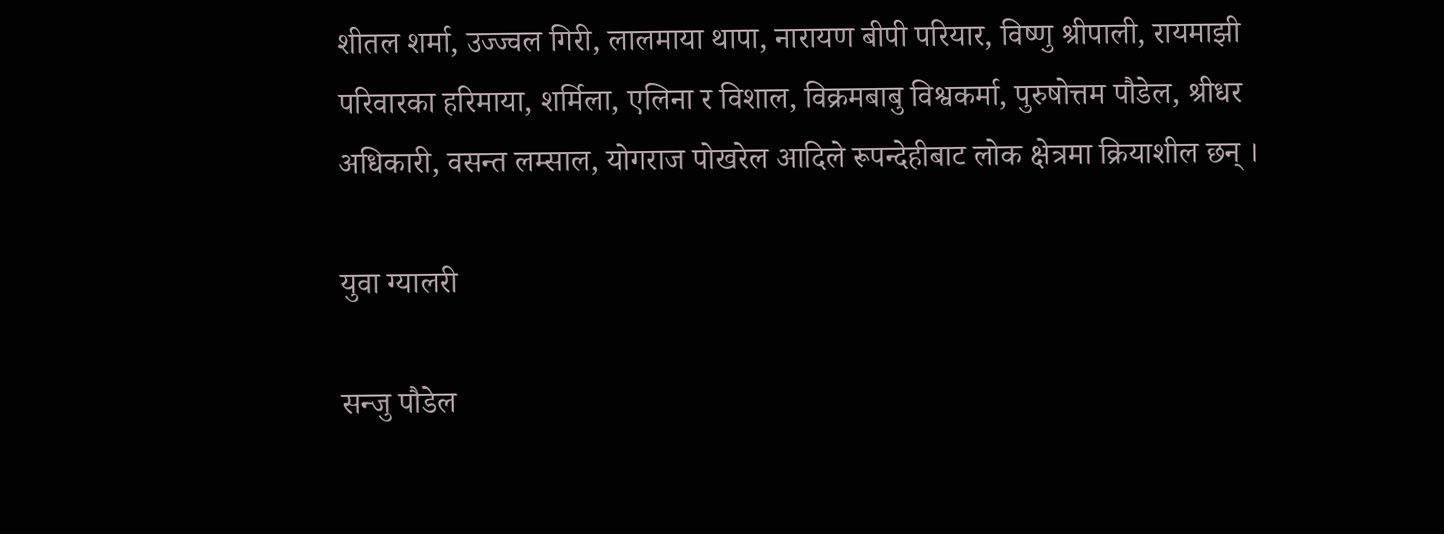शीतल शर्मा, उज्ज्वल गिरी, लालमाया थापा, नारायण बीपी परियार, विष्णु श्रीपाली, रायमाझी परिवारका हरिमाया, शर्मिला, एलिना र विशाल, विक्रमबाबु विश्वकर्मा, पुरुषोत्तम पौडेल, श्रीधर अधिकारी, वसन्त लम्साल, योगराज पोखरेल आदिले रूपन्देहीबाट लोक क्षेत्रमा क्रियाशील छन् ।

युवा ग्यालरी

सन्जु पौडेल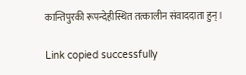कान्तिपुरकी रूपन्देहीस्थित तत्कालीन संवाददाता हुन् ।

Link copied successfully